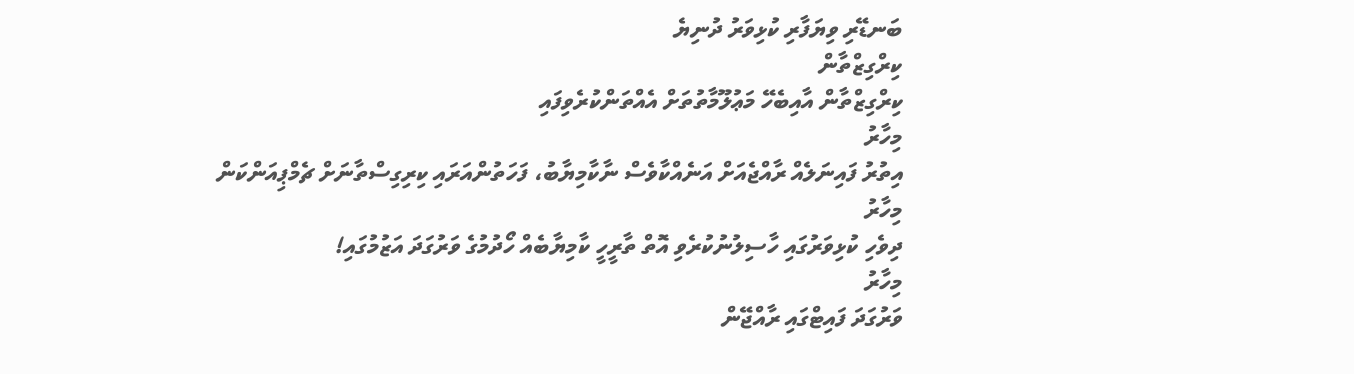ބަނޑޭރި ވިޔަފާރި ކުޅިވަރު ދުނިޔެ
ކިރްގިޒްތާން
ކިރްގިޒްތާން އާއިބެހޭ މަޢުލޫމާތުތަށް އެއްތަންކުރެވިފައި
މިހާރު
އިތުރު ފައިނަލެއް ރާއްޖެއަށް އަނެއްކާވެސް ނާކާމިޔާބު، ފަހަތުންއަރައި ކިރިގިސްތާނަށް ޗެމްޕިއަންކަން
މިހާރު
ދިވެހި ކުޅިވަރުގައި ހާސިލުނުކުރެވި އޮތް ތާރީހީ ކާމިޔާބެއް ހޯދުމުގެ ވަރުގަދަ އަޒުމުގައި!
މިހާރު
ވަރުގަދަ ފައިޓްގައި ރާއްޖޭން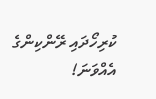ކުރިހޯދައި ރޭންކިންގެ އެއްވަނަ!